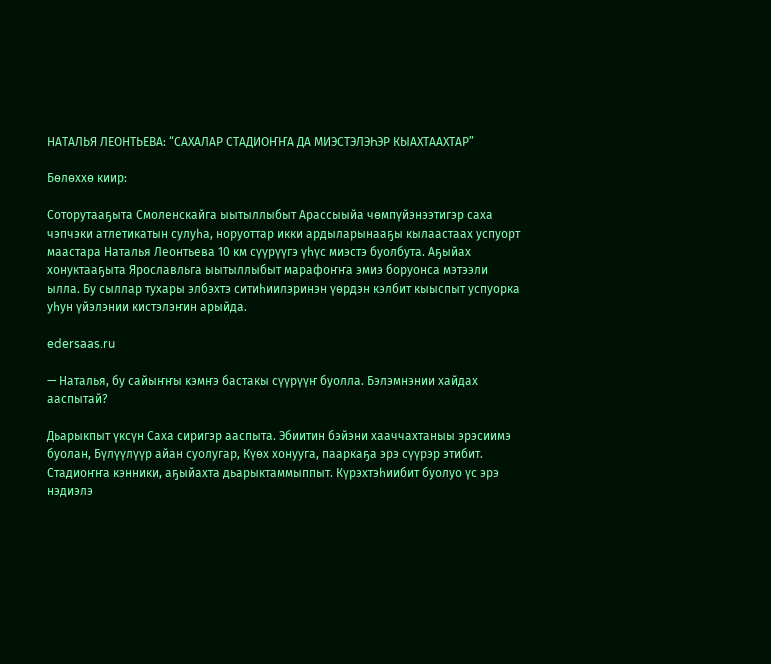НАТАЛЬЯ ЛЕОНТЬЕВА: “САХАЛАР СТАДИОҤҤА ДА МИЭСТЭЛЭҺЭР КЫАХТААХТАР”

Бөлөххө киир:

Соторутааҕыта Смоленскайга ыытыллыбыт Арассыыйа чөмпүйэнээтигэр саха чэпчэки атлетикатын сулуһа, норуоттар икки ардыларынааҕы кылаастаах успуорт маастара Наталья Леонтьева 10 км сүүрүүгэ үһүс миэстэ буолбута. Аҕыйах хонуктааҕыта Ярославльга ыытыллыбыт марафоҥҥа эмиэ боруонса мэтээли ылла. Бу сыллар тухары элбэхтэ ситиһиилэринэн үөрдэн кэлбит кыыспыт успуорка уһун үйэлэнии кистэлэҥин арыйда.

edersaas.ru

— Наталья, бу сайыҥҥы кэмҥэ бастакы сүүрүүҥ буолла. Бэлэмнэнии хайдах ааспытай?

Дьарыкпыт үксүн Саха сиригэр ааспыта. Эбиитин бэйэни хааччахтаныы эрэсиимэ буолан, Бүлүүлүүр айан суолугар, Күөх хонууга, пааркаҕа эрэ сүүрэр этибит. Стадиоҥҥа кэнники, аҕыйахта дьарыктаммыппыт. Күрэхтэһиибит буолуо үс эрэ нэдиэлэ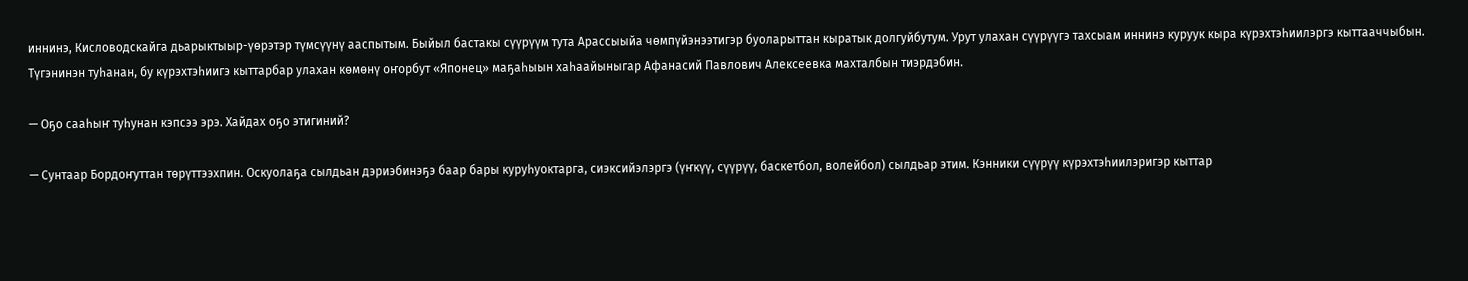иннинэ, Кисловодскайга дьарыктыыр-үөрэтэр түмсүүнү ааспытым. Быйыл бастакы сүүрүүм тута Арассыыйа чөмпүйэнээтигэр буоларыттан кыратык долгуйбутум. Урут улахан сүүрүүгэ тахсыам иннинэ куруук кыра күрэхтэһиилэргэ кыттааччыбын. Түгэнинэн туһанан, бу күрэхтэһиигэ кыттарбар улахан көмөнү оҥорбут «Японец» маҕаһыын хаһаайыныгар Афанасий Павлович Алексеевка махталбын тиэрдэбин.

— Оҕо сааһыҥ туһунан кэпсээ эрэ. Хайдах оҕо этигиний?

— Сунтаар Бордоҥуттан төрүттээхпин. Оскуолаҕа сылдьан дэриэбинэҕэ баар бары куруһуоктарга, сиэксийэлэргэ (үҥкүү, сүүрүү, баскетбол, волейбол) сылдьар этим. Кэнники сүүрүү күрэхтэһиилэригэр кыттар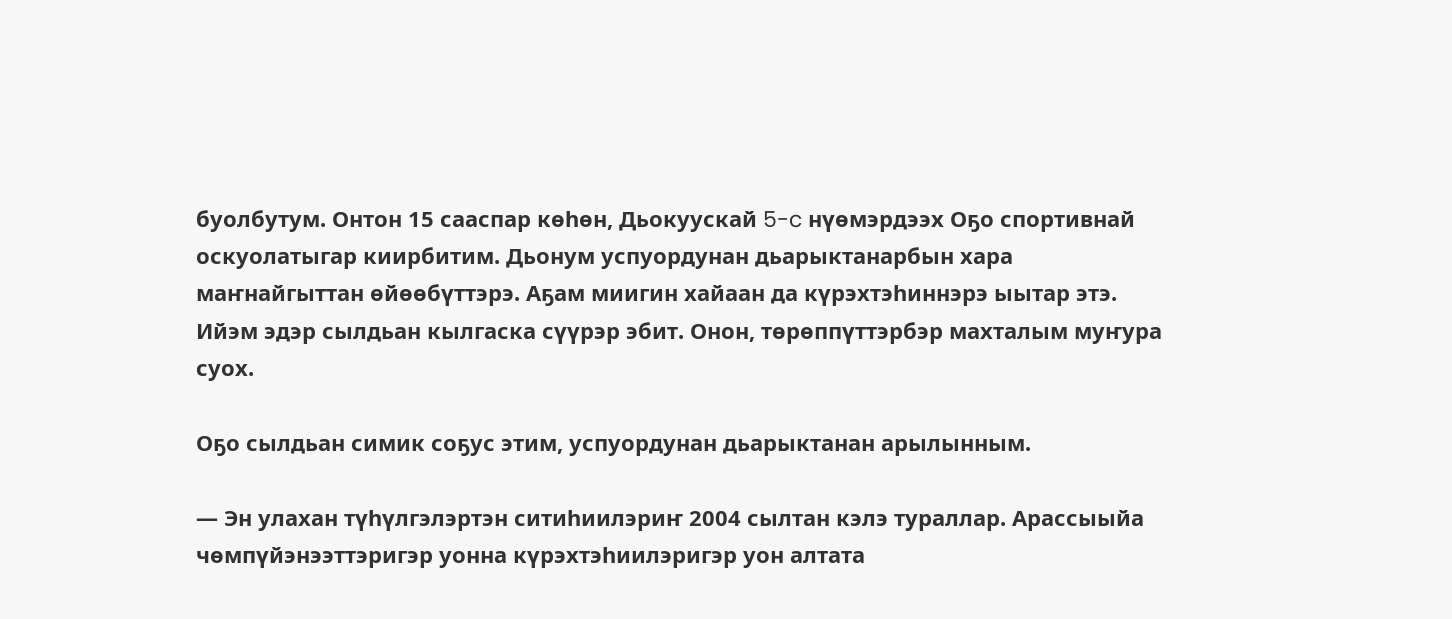буолбутум. Онтон 15 сааспар көһөн, Дьокуускай 5-c нүөмэрдээх Оҕо спортивнай оскуолатыгар киирбитим. Дьонум успуордунан дьарыктанарбын хара маҥнайгыттан өйөөбүттэрэ. Аҕам миигин хайаан да күрэхтэһиннэрэ ыытар этэ. Ийэм эдэр сылдьан кылгаска сүүрэр эбит. Онон, төрөппүттэрбэр махталым муҥура суох.

Оҕо сылдьан симик соҕус этим, успуордунан дьарыктанан арылынным.

— Эн улахан түһүлгэлэртэн ситиһиилэриҥ 2004 сылтан кэлэ тураллар. Арассыыйа чөмпүйэнээттэригэр уонна күрэхтэһиилэригэр уон алтата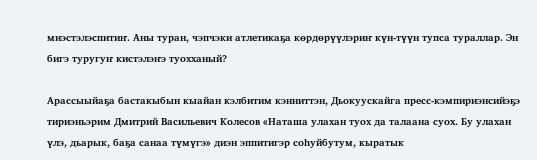миэстэлэспитиҥ. Аны туран, чэпчэки атлетикаҕа көрдөрүүлэриҥ күн-түүн тупса тураллар. Эн бигэ туругуҥ кистэлэҥэ туохханый?

Арассыыйаҕа бастакыбын кыайан кэлбитим кэнниттэн, Дьокуускайга пресс-кэмпириэнсийэҕэ тириэньэрим Дмитрий Васильевич Колесов «Наташа улахан туох да талаана суох. Бу улахан үлэ, дьарык, баҕа санаа түмүгэ» диэн эппитигэр соһуйбутум, кыратык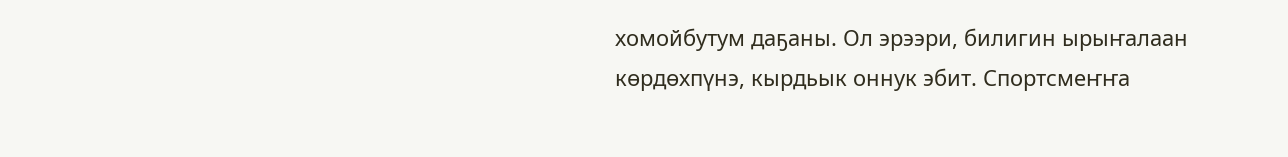хомойбутум даҕаны. Ол эрээри, билигин ырыҥалаан көрдөхпүнэ, кырдьык оннук эбит. Спортсмеҥҥа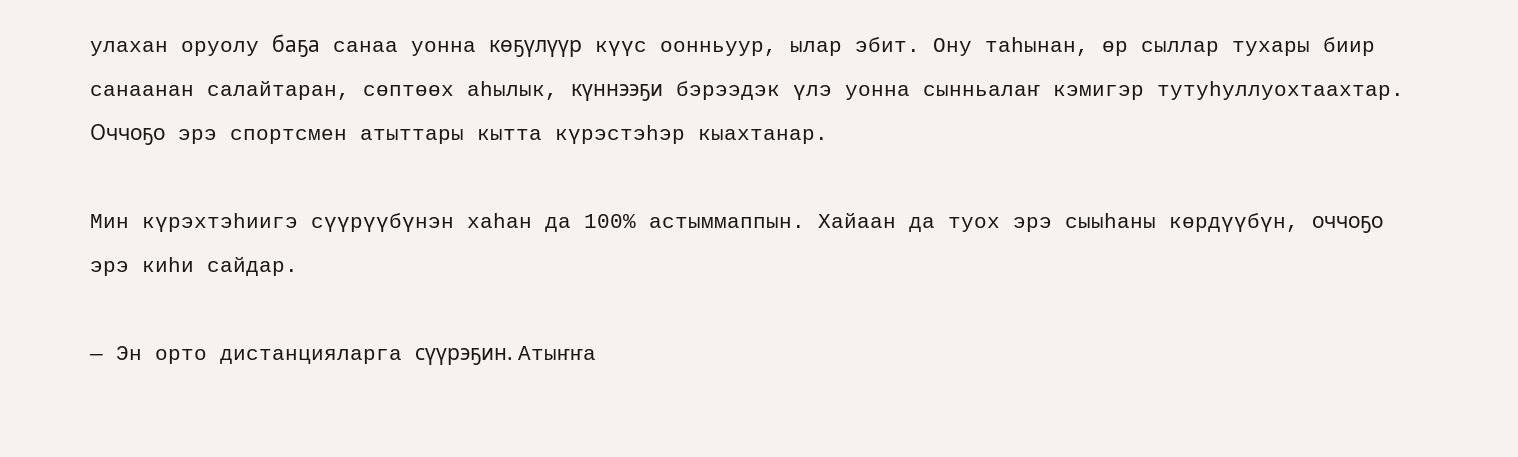улахан оруолу баҕа санаа уонна көҕүлүүр күүс оонньуур, ылар эбит. Ону таһынан, өр сыллар тухары биир санаанан салайтаран, сөптөөх аһылык, күннээҕи бэрээдэк үлэ уонна сынньалаҥ кэмигэр тутуһуллуохтаахтар. Оччоҕо эрэ спортсмен атыттары кытта күрэстэһэр кыахтанар.

Мин күрэхтэһиигэ сүүрүүбүнэн хаһан да 100% астыммаппын. Хайаан да туох эрэ сыыһаны көрдүүбүн, оччоҕо эрэ киһи сайдар.

— Эн орто дистанцияларга сүүрэҕин. Атыҥҥа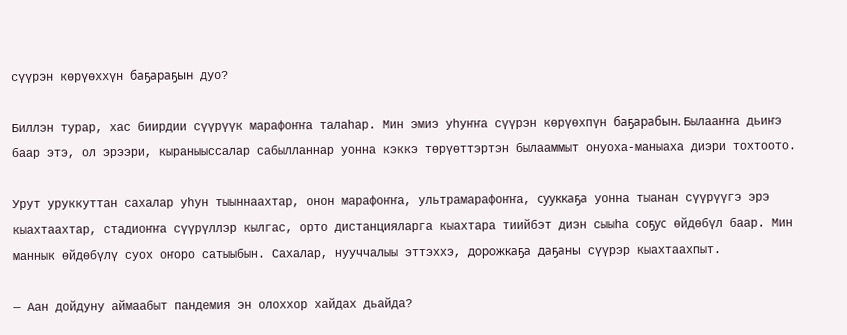сүүрэн көрүөххүн баҕараҕын дуо?

Биллэн турар, хас биирдии сүүрүүк марафоҥҥа талаһар. Мин эмиэ уһуҥҥа сүүрэн көрүөхпүн баҕарабын. Былааҥҥа дьиҥэ баар этэ, ол эрээри, кыраныыссалар сабылланнар уонна кэккэ төрүөттэртэн былааммыт онуоха-маныаха диэри тохтоото.

Урут уруккуттан сахалар уһун тыыннаахтар, онон марафоҥҥа, ультрамарафоҥҥа, сууккаҕа уонна тыанан сүүрүүгэ эрэ кыахтаахтар, стадиоҥҥа сүүрүллэр кылгас, орто дистанцияларга кыахтара тиийбэт диэн сыыһа соҕус өйдөбүл баар. Мин маннык өйдөбүлү суох оҥоро сатыыбын. Сахалар, нууччалыы эттэххэ, дорожкаҕа даҕаны сүүрэр кыахтаахпыт.

— Аан дойдуну аймаабыт пандемия эн олоххор хайдах дьайда?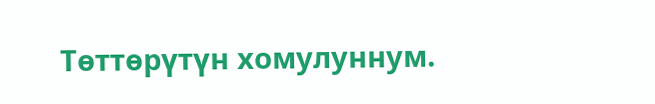Төттөрүтүн хомулуннум.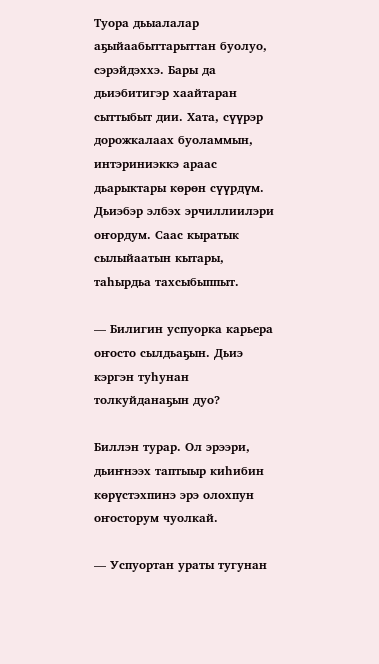Туора дьыалалар аҕыйаабыттарыттан буолуо, сэрэйдэххэ. Бары да дьиэбитигэр хаайтаран сыттыбыт дии. Хата, сүүрэр дорожкалаах буоламмын, интэриниэккэ араас дьарыктары көрөн сүүрдүм. Дьиэбэр элбэх эрчиллиилэри оҥордум. Саас кыратык сылыйаатын кытары, таһырдьа тахсыбыппыт.

— Билигин успуорка карьера оҥосто сылдьаҕын. Дьиэ кэргэн туһунан толкуйданаҕын дуо?

Биллэн турар. Ол эрээри, дьиҥнээх таптыыр киһибин көрүстэхпинэ эрэ олохпун оҥосторум чуолкай.

— Успуортан ураты тугунан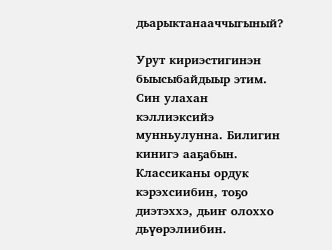дьарыктанааччыгыный?

Урут кириэстигинэн быысыбайдыыр этим. Син улахан кэллиэксийэ мунньулунна. Билигин кинигэ ааҕабын. Классиканы ордук кэрэхсиибин, тоҕо диэтэххэ, дьиҥ олоххо дьүөрэлиибин.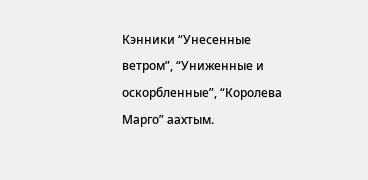Кэнники “Унесенные ветром”, “Униженные и оскорбленные”, “Королева Марго” аахтым.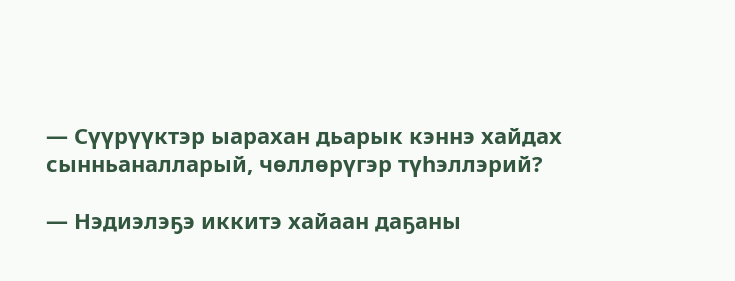— Сүүрүүктэр ыарахан дьарык кэннэ хайдах сынньаналларый, чөллөрүгэр түһэллэрий?

— Нэдиэлэҕэ иккитэ хайаан даҕаны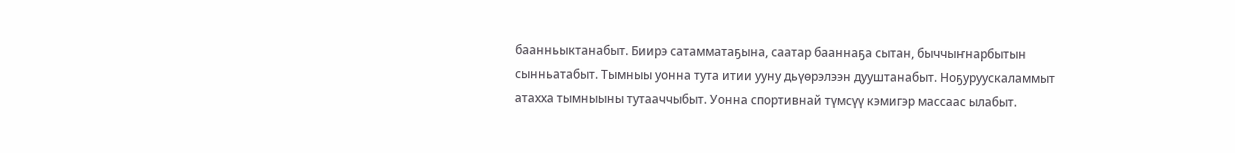баанньыктанабыт. Биирэ сатамматаҕына, саатар бааннаҕа сытан, быччыҥнарбытын сынньатабыт. Тымныы уонна тута итии ууну дьүөрэлээн дууштанабыт. Ноҕуруускаламмыт атахха тымныыны тутааччыбыт. Уонна спортивнай түмсүү кэмигэр массаас ылабыт.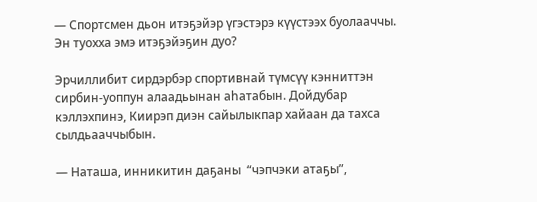— Спортсмен дьон итэҕэйэр үгэстэрэ күүстээх буолааччы. Эн туохха эмэ итэҕэйэҕин дуо?

Эрчиллибит сирдэрбэр спортивнай түмсүү кэнниттэн сирбин-уоппун алаадьынан аһатабын. Дойдубар кэллэхпинэ, Киирэп диэн сайылыкпар хайаан да тахса сылдьааччыбын.

— Наташа, инникитин даҕаны  “чэпчэки атаҕы”,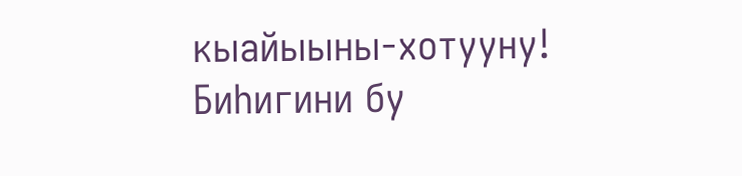кыайыыны-хотууну! Биһигини бу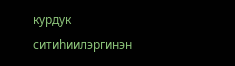курдук ситиһиилэргинэн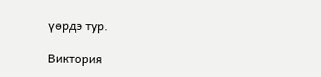үөрдэ тур.

Виктория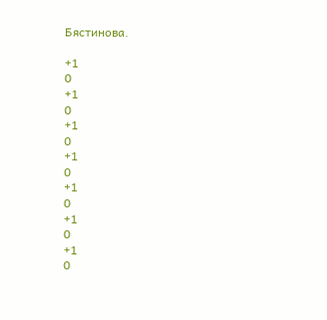Бястинова.

+1
0
+1
0
+1
0
+1
0
+1
0
+1
0
+1
0